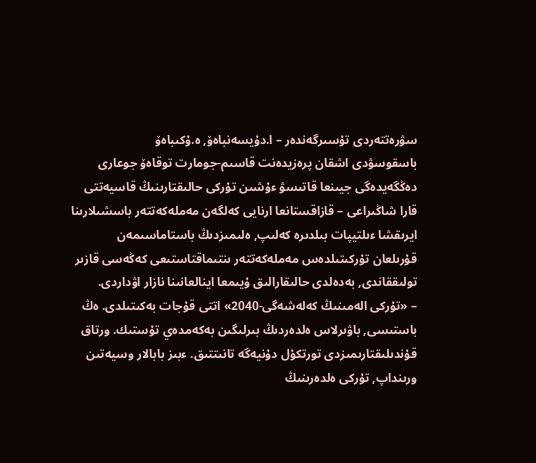سۋرەتتەردى تۇسىرگەندەر – ا.دۇيسەنباەۆ, ە.ۇكىباەۆ
باسقوسۋدى اشقان پرەزيدەنت قاسىم-جومارت توقاەۆ جوعارى دەڭگەيدەگى جيىنعا قاتىسۋ ءۇشىن تۇركى حالىقتارىنىڭ قاسيەتتى قارا شاڭىراعى – قازاقستانعا ارنايى كەلگەن مەملەكەتتەر باسشىلارىنا ايرىقشا ءىلتيپات بىلدىرە كەلىپ, ەلىمىزدىڭ باستاماسىمەن قۇرىلعان تۇركىتىلدەس مەملەكەتتەر ىنتىماقتاستىعى كەڭەسى قازىر تولىققاندى, بەدەلدى حالىقارالىق ۇيىمعا اينالعانىنا نازار اۋداردى.
– «تۇركى الەمىنىڭ كەلەشەگى-2040» اتتى قۇجات بەكىتىلدى. ەڭ باستىسى, باۋىرلاس ەلدەردىڭ بىرلىگىن بەكەمدەي تۇستىك. ورتاق قۇندىلىقتارىمىزدى تورتكۇل دۇنيەگە تانىتتىق. ءبىز بابالار وسيەتىن ورىنداپ, تۇركى ەلدەرىنىڭ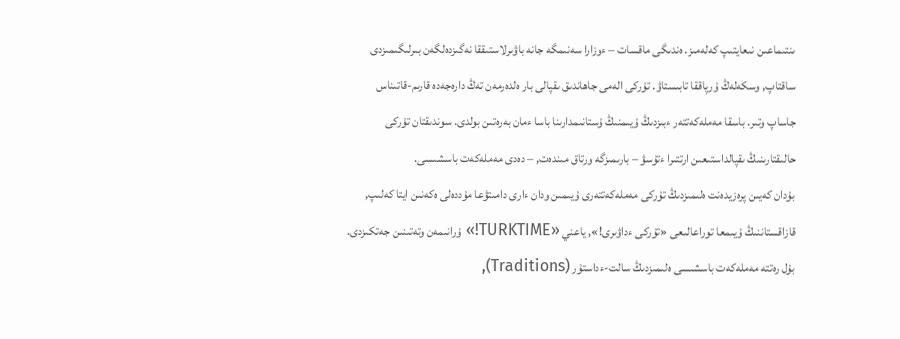ىنتىماعىن نىعايتىپ كەلەمىز. ەندىگى ماقسات – ءوزارا سەنىمگە جانە باۋىرلاستىققا نەگىزدەلگەن بىرلىگىمىزدى ساقتاپ, وسكەلەڭ ۇرپاققا تابىستاۋ. تۇركى الەمى جاھاندىق ىقپالى بار ەلدەرمەن تەڭ دارەجەدە قارىم-قاتىناس جاساپ وتىر. باسقا مەملەكەتتەر ءبىزدىڭ ۇيىمنىڭ ۇستانىمدارىنا باسا ءمان بەرەتىن بولدى. سوندىقتان تۇركى حالىقتارىنىڭ ىقپالداستىعىن ارتتىرا ءتۇسۋ – بارىمىزگە ورتاق مىندەت, – دەدى مەملەكەت باسشىسى.
بۇدان كەيىن پرەزيدەنت ەلىمىزدىڭ تۇركى مەملەكەتتەرى ۇيىمىن ودان ءارى دامىتۋعا مۇددەلى ەكەنىن ايتا كەلىپ, قازاقستاننىڭ ۇيىمعا توراعالىعى «تۇركى ءداۋىرى!», ياعني «TURKTIME!» ۇرانىمەن وتەتىنىن جەتكىزدى. بۇل رەتتە مەملەكەت باسشىسى ەلىمىزدىڭ سالت-ءداستۇر (Traditions),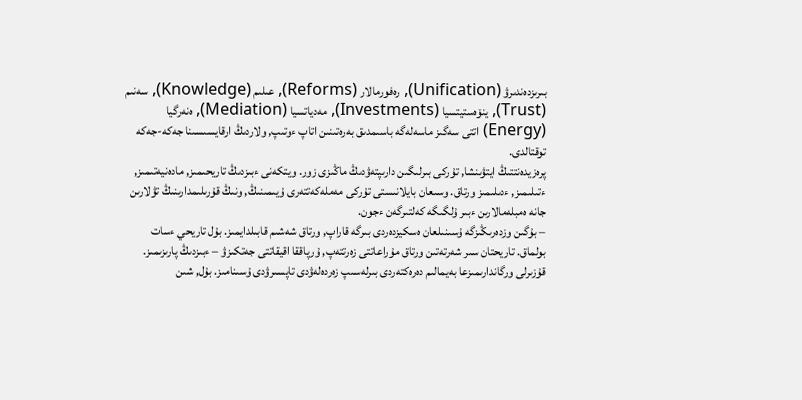بىرىزدەندىرۋ (Unification), رەفورمالار (Reforms), عىلىم (Knowledge), سەنىم (Trust), ينۆەستيتسيا (Investments), مەدياتسيا (Mediation), ەنەرگيا (Energy) اتتى سەگىز ماسەلەگە باسىمدىق بەرەتىنىن اتاپ ءوتىپ, ولاردىڭ ارقايسىسىنا جەكە-جەكە توقتالدى.
پرەزيدەنتتىڭ ايتۋىنشا, تۇركى بىرلىگىن دارىپتەۋدىڭ ماڭىزى زور. ويتكەنى ءبىزدىڭ تاريحىمىز, مادەنيەتىمىز, ءتىلىمىز, ءدىلىمىز ورتاق. وسىعان بايلانىستى تۇركى مەملەكەتتەرى ۇيىمىنىڭ, ونىڭ قۇرىلىمدارىنىڭ تۋلارىن جانە ەمبلەمالارىن ءبىر ۇلگىگە كەلتىرگەن ءجون.
– بۇگىن وزدەرىڭىزگە ۇسىنىلعان ەسكيزدەردى بىرگە قاراپ, ورتاق شەشىم قابىلدايمىز. بۇل تاريحي ءسات بولماق. تاريحتان سىر شەرتەتىن ورتاق مۇراعاتتى زەرتتەپ, ۇرپاققا اقيقاتتى جەتكىزۋ – ءبىزدىڭ پارىزىمىز. قۇزىرلى ورگاندارىمىزعا بەيمالىم دەرەكتەردى بىرلەسىپ زەردەلەۋدى تاپسىرۋدى ۇسىنامىز. بۇل, شىن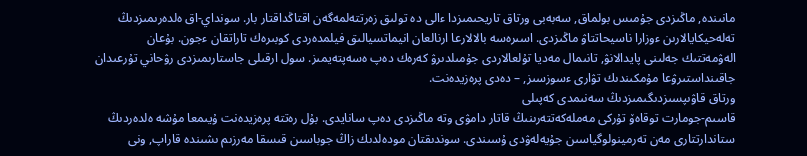مانىندە, ماڭىزدى جۇمىس بولماق, سەبەبى ورتاق تاريحىمىزدا ءالى دە تولىق زەرتتەلمەگەن اقتاڭداقتار بار. سونداي-اق ەلدەرىمىزدىڭ تەلەحيكايالارىن ءوزارا ناسيحاتتاۋ ماڭىزدى. اسىرەسە بالالارعا ارنالعان انيماتسيالىق فيلمدەردى كوبىرەك تاراتقان ءجون. بۇعان الەۋمەتتىك جەلىنى پايدالانۋ, تانىمال مەديا تۇلعالاردى جۇمىلدىرۋ كەرەك دەپ ەسەپتەيمىز. سول ارقىلى جاستارىمىزدى رۋحاني تۇرعىدان جاقىنداستىرۋعا مۇمكىندىك تۋارى ءسوزسىز, – دەدى پرەزيدەنت.
ورتاق قاۋىپسىزدىگىمىزدىڭ سەنىمدى كەپىلى
قاسىم-جومارت توقاەۆ تۇركى مەملەكەتتەرىنىڭ قاتار دامۋى وتە ماڭىزدى دەپ سانايدى. بۇل رەتتە پرەزيدەنت ۇيىمعا مۇشە ەلدەردىڭ ستاندارتتارى مەن تەرمينولوگياسىن جۇيەلەۋدى ۇسىندى. سوندىقتان مودەلدىك زاڭ جوباسىن قىسقا مەرزىم ىشىندە قاراپ, ونى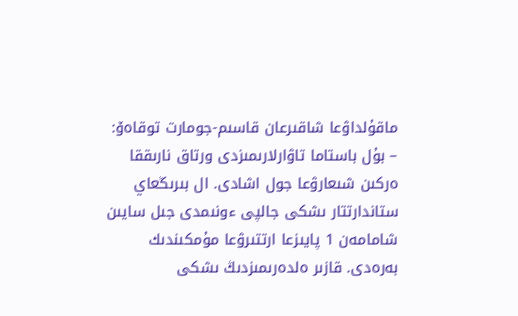ماقۇلداۋعا شاقىرعان قاسىم-جومارت توقاەۆ:
– بۇل باستاما تاۋارلارىمىزدى ورتاق نارىققا ەركىن شىعارۋعا جول اشادى. ال بىرىڭعاي ستاندارتتار ىشكى جالپى ءونىمدى جىل سايىن شامامەن 1 پايىزعا ارتتىرۋعا مۇمكىندىك بەرەدى. قازىر ەلدەرىمىزدىڭ ىشكى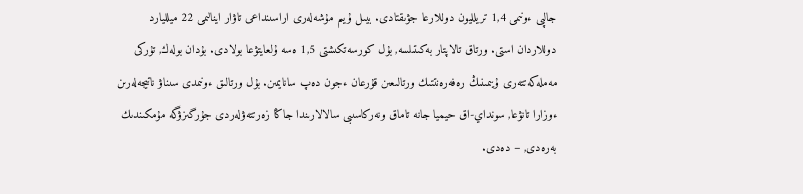جالپى ءونىمى 1,4 تريلليون دوللارعا جۋىقتادى. بيىل ۇيىم مۇشەلەرى اراسىنداعى تاۋار اينالىمى 22 ميلليارد دوللاردان استى. ورتاق تالاپتار بەكىتىلسە, بۇل كورسەتكىشتى 1,5 ەسە ۇلعايتۋعا بولادى. بۇدان بولەك, تۇركى مەملەكەتتەرى ۇيىمىنىڭ رەفەرەنتتىك ورتالىعىن قۇرعان ءجون دەپ سانايمىن. بۇل ورتالىق ءونىمدى سىناۋ ناتيجەلەرىن ءوزارا تانۋعا, سونداي-اق حيميا جانە تاماق ونەركاسىبى سالالارىندا جاڭا زەرتتەۋلەردى جۇرگىزۋگە مۇمكىندىك بەرەدى, – دەدى.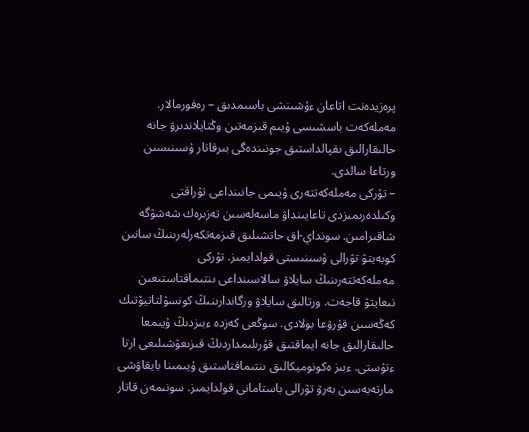پرەزيدەنت اتاعان ءۇشىنشى باسىمدىق – رەفورمالار. مەملەكەت باسشىسى ۇيىم قىزمەتىن وڭتايلاندىرۋ جانە حالىقارالىق ىقپالداستىق جونىندەگى بىرقاتار ۇسىنىسىن ورتاعا سالدى.
– تۇركى مەملەكەتتەرى ۇيىمى جانىنداعى تۇراقتى وكىلدەرىمىزدى تاعايىنداۋ ماسەلەسىن تەزىرەك شەشۋگە شاقىرامىن. سونداي-اق حاتشىلىق قىزمەتكەرلەرىنىڭ سانىن كوبەيتۋ تۋرالى ۇسىنىستى قولدايمىز. تۇركى مەملەكەتتەرىنىڭ سايلاۋ سالاسىنداعى ىنتىماقتاستىعىن نىعايتۋ قاجەت. ورتالىق سايلاۋ ورگاندارىنىڭ كونسۋلتاتيۆتىك كەڭەسىن قۇرۋعا بولادى. سوڭعى كەزدە ءبىزدىڭ ۇيىمعا حالىقارالىق جانە ايماقتىق قۇرىلىمداردىڭ قىزىعۋشىلىعى ارتا ءتۇستى. ءبىز ەكونوميكالىق ىنتىماقتاستىق ۇيىمىنا بايقاۋشى مارتەبەسىن بەرۋ تۋرالى باستامانى قولدايمىز. سونىمەن قاتار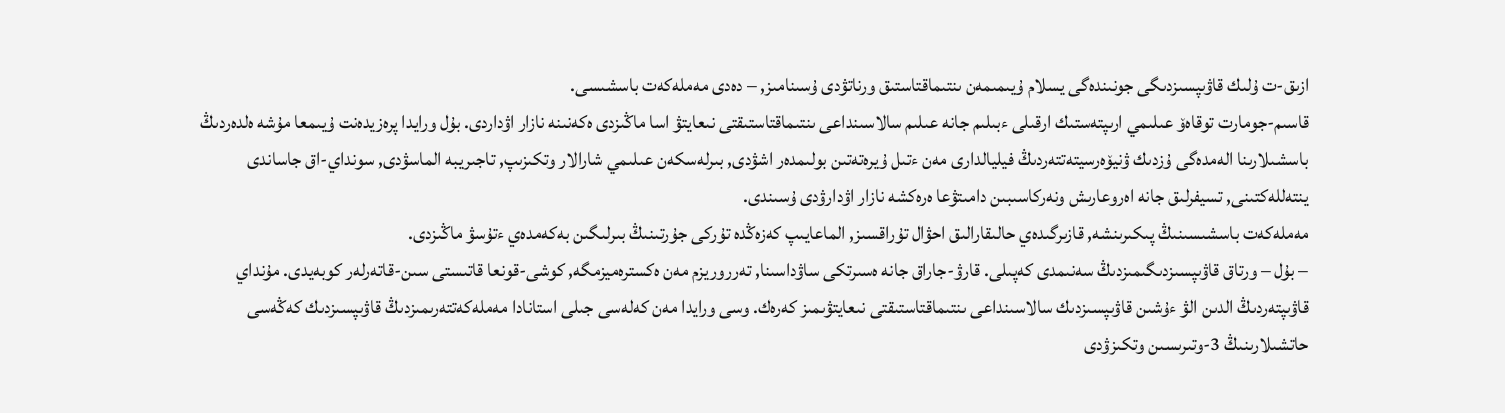ازىق-ت ۇلىك قاۋىپسىزدىگى جونىندەگى يسلام ۇيىمىمەن ىنتىماقتاستىق ورناتۋدى ۇسىنامىز, – دەدى مەملەكەت باسشىسى.
قاسىم-جومارت توقاەۆ عىلىمي ارىپتەستىك ارقىلى ءبىلىم جانە عىلىم سالاسىنداعى ىنتىماقتاستىقتى نىعايتۋ اسا ماڭىزدى ەكەنىنە نازار اۋداردى. بۇل ورايدا پرەزيدەنت ۇيىمعا مۇشە ەلدەردىڭ باسشىلارىنا الەمدەگى ۇزدىك ۋنيۆەرسيتەتتەردىڭ فيليالدارى مەن ءتىل ۇيرەتەتىن بولىمدەر اشۋدى, بىرلەسكەن عىلىمي شارالار وتكىزىپ, تاجىريبە الماسۋدى, سونداي-اق جاساندى ينتەللەكتىنى, تسيفرلىق جانە اەروعارىش ونەركاسىبىن دامىتۋعا ەرەكشە نازار اۋدارۋدى ۇسىندى.
مەملەكەت باسشىسىنىڭ پىكىرىنشە, قازىرگىدەي حالىقارالىق احۋال تۇراقسىز, الماعايىپ كەزەڭدە تۇركى جۇرتىنىڭ بىرلىگىن بەكەمدەي ءتۇسۋ ماڭىزدى.
– بۇل – ورتاق قاۋىپسىزدىگىمىزدىڭ سەنىمدى كەپىلى. قارۋ-جاراق جانە ەسىرتكى ساۋداسىنا, تەرروريزم مەن ەكسترەميزمگە, كوشى-قونعا قاتىستى سىن-قاتەرلەر كوبەيدى. مۇنداي قاۋىپتەردىڭ الدىن الۋ ءۇشىن قاۋىپسىزدىك سالاسىنداعى ىنتىماقتاستىقتى نىعايتۋىمىز كەرەك. وسى ورايدا مەن كەلەسى جىلى استانادا مەملەكەتتەرىمىزدىڭ قاۋىپسىزدىك كەڭەسى حاتشىلارىنىڭ 3-وتىرىسىن وتكىزۋدى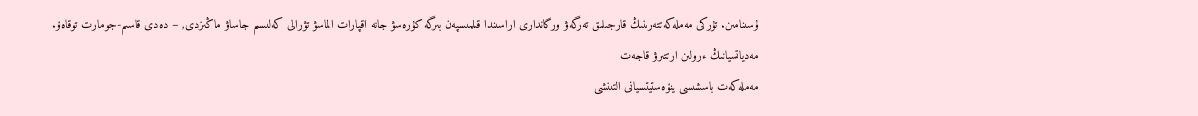ۇسىنامىن. تۇركى مەملەكەتتەرىنىڭ قارجىلىق تەرگەۋ ورگاندارى اراسىندا قىلمىسپەن بىرگە كۇرەسۋ جانە اقپارات الماسۋ تۋرالى كەلىسىم جاساۋ ماڭىزدى, – دەدى قاسىم-جومارت توقاەۆ.
مەدياتسيانىڭ ءرولىن ارتتىرۋ قاجەت
مەملەكەت باسشىسى ينۆەستيتسيانى التىنشى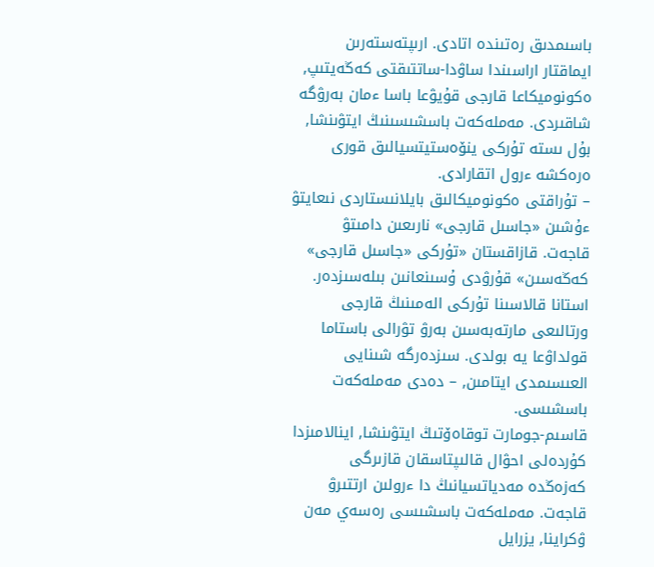باسىمدىق رەتىندە اتادى. ارىپتەستەرىن ايماقتار اراسىندا ساۋدا-ساتتىقتى كەڭەيتىپ, ەكونوميكاعا قارجى قۇيۋعا باسا ءمان بەرۋگە شاقىردى. مەملەكەت باسشىسىنىڭ ايتۋىنشا, بۇل ىستە تۇركى ينۆەستيتسيالىق قورى ەرەكشە ءرول اتقارادى.
– تۇراقتى ەكونوميكالىق بايلانىستاردى نىعايتۋ ءۇشىن «جاسىل قارجى» نارىعىن دامىتۋ قاجەت. قازاقستان «تۇركى «جاسىل قارجى» كەڭەسىن» قۇرۋدى ۇسىنعانىن بىلەسىزدەر. استانا قالاسىنا تۇركى الەمىنىڭ قارجى ورتالىعى مارتەبەسىن بەرۋ تۋرالى باستاما قولداۋعا يە بولدى. سىزدەرگە شىنايى العىسىمدى ايتامىن, – دەدى مەملەكەت باسشىسى.
قاسىم-جومارت توقاەۆتىڭ ايتۋىنشا, اينالامىزدا كۇردەلى احۋال قالىپتاسقان قازىرگى كەزەڭدە مەدياتسيانىڭ دا ءرولىن ارتتىرۋ قاجەت. مەملەكەت باسشىسى رەسەي مەن ۋكراينا, يزرايل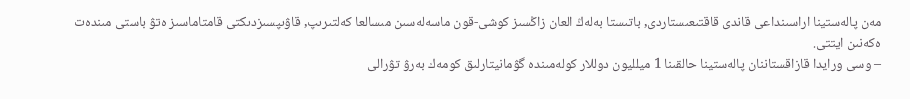مەن پالەستينا اراسىنداعى قاندى قاقتىعىستاردى, باتىستا بەلەڭ العان زاڭسىز كوشى-قون ماسەلەسىن مىسالعا كەلتىرىپ, قاۋىپسىزدىكتى قامتاماسىز ەتۋ باستى مىندەت ەكەنىن ايتتى.
– وسى ورايدا قازاقستاننان پالەستينا حالقىنا 1 ميلليون دوللار كولەمىندە گۋمانيتارلىق كومەك بەرۋ تۋرالى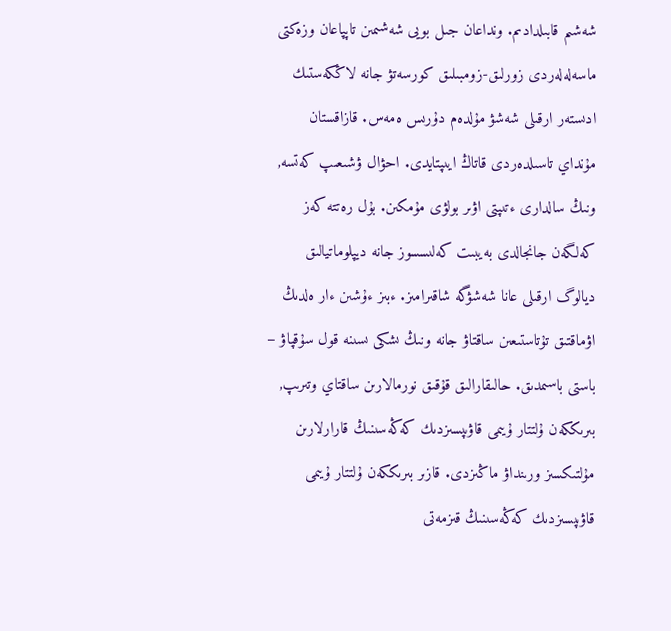شەشىم قابىلدادىم. ونداعان جىل بويى شەشىمىن تاپپاعان وزەكتى ماسەلەلەردى زورلىق-زومبىلىق كورسەتۋ جانە لاڭكەستىك ادىستەر ارقىلى شەشۋ مۇلدەم دۇرىس ەمەس. قازاقستان مۇنداي تاسىلدەردى قاتاڭ ايىپتايدى. احۋال ۋشىعىپ كەتسە, ونىڭ سالدارى ءتىپتى اۋىر بولۋى مۇمكىن. بۇل رەتتە كەز كەلگەن جانجالدى بەيبىت كەلىسسوز جانە ديپلوماتيالىق ديالوگ ارقىلى عانا شەشۋگە شاقىرامىز. ءبىز ءۇشىن ءار ەلدىڭ اۋماقتىق تۇتاستىعىن ساقتاۋ جانە ونىڭ ىشكى ىسىنە قول سۇقپاۋ – باستى باسىمدىق. حالىقارالىق قۇقىق نورمالارىن ساقتاي وتىرىپ, بىرىككەن ۇلتتار ۇيىمى قاۋىپسىزدىك كەڭەسىنىڭ قارارلارىن مۇلتىكسىز ورىنداۋ ماڭىزدى. قازىر بىرىككەن ۇلتتار ۇيىمى قاۋىپسىزدىك كەڭەسىنىڭ قىزمەتى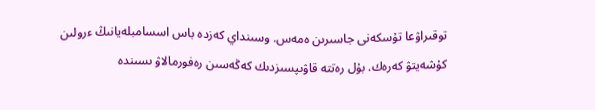توقىراۋعا تۇسكەنى جاسىرىن ەمەس. وسىنداي كەزدە باس اسسامبلەيانىڭ ءرولىن كۇشەيتۋ كەرەك. بۇل رەتتە قاۋىپسىزدىك كەڭەسىن رەفورمالاۋ ىسىندە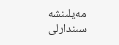مەيلىنشە سىندارلى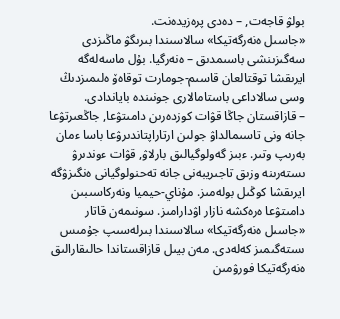بولۋ قاجەت, – دەدى پرەزيدەنت.
«جاسىل ەنەرگەتيكا» سالاسىندا بىرىگۋ ماڭىزدى
سەگىزىنشى باسىمدىق – ەنەرگيا. بۇل ماسەلەگە ايرىقشا توقتالعان قاسىم-جومارت توقاەۆ ەلىمىزدىڭ وسى سالاداعى باستامالارى جونىندە باياندادى.
– قازاقستان جاڭا قۋات كوزدەرىن دامىتۋعا, جاڭعىرتۋعا جانە ونى تاسىمالداۋ جولىن ارتاراپتاندىرۋعا باسا ءمان بەرىپ وتىر. ءبىز گەولوگيالىق بارلاۋ, قۋات ءوندىرۋ ىستەرىنە وزىق تاجىريبەنى جانە تەحنولوگيانى ەنگىزۋگە ايرىقشا كوڭىل بولەمىز. مۇناي-حيميا ونەركاسىبىن دامىتۋعا ەرەكشە نازار اۋدارامىز. سونىمەن قاتار «جاسىل ەنەرگەتيكا» سالاسىندا بىرلەسىپ جۇمىس ىستەگىمىز كەلەدى. مەن بيىل قازاقستاندا حالىقارالىق ەنەرگەتيكا فورۋمىن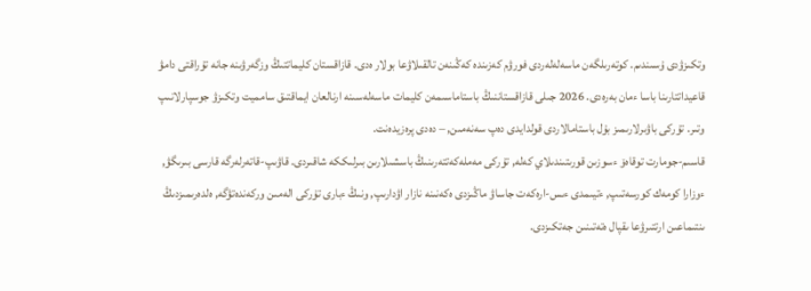وتكىزۋدى ۇسىندىم. كوتەرىلگەن ماسەلەلەردى فورۋم كەزىندە كەڭىنەن تالقىلاۋعا بولار ەدى. قازاقستان كليماتتىڭ وزگەرۋىنە جانە تۇراقتى دامۋ قاعيداتتارىنا باسا ءمان بەرەدى. 2026 جىلى قازاقستاننىڭ باستاماسىمەن كليمات ماسەلەسىنە ارنالعان ايماقتىق سامميت وتكىزۋ جوسپارلانىپ وتىر. تۇركى باۋىرلارىمىز بۇل باستامالاردى قولدايدى دەپ سەنەمىن, – دەدى پرەزيدەنت.
قاسىم-جومارت توقاەۆ ءسوزىن قورىتىندىلاي كەلە, تۇركى مەملەكەتتەرىنىڭ باسشىلارىن بىرلىككە شاقىردى. قاۋىپ-قاتەرلەرگە قارسى بىرىگۋ, ءوزارا كومەك كورسەتىپ, ءتيىمدى ءىس-ارەكەت جاساۋ ماڭىزدى ەكەنىنە نازار اۋدارىپ, ونىڭ ءبارى تۇركى الەمىن وركەندەتۋگە, ەلدەرىمىزدىڭ ىنتىماعىن ارتتىرۋعا ىقپال ەتەتىنىن جەتكىزدى.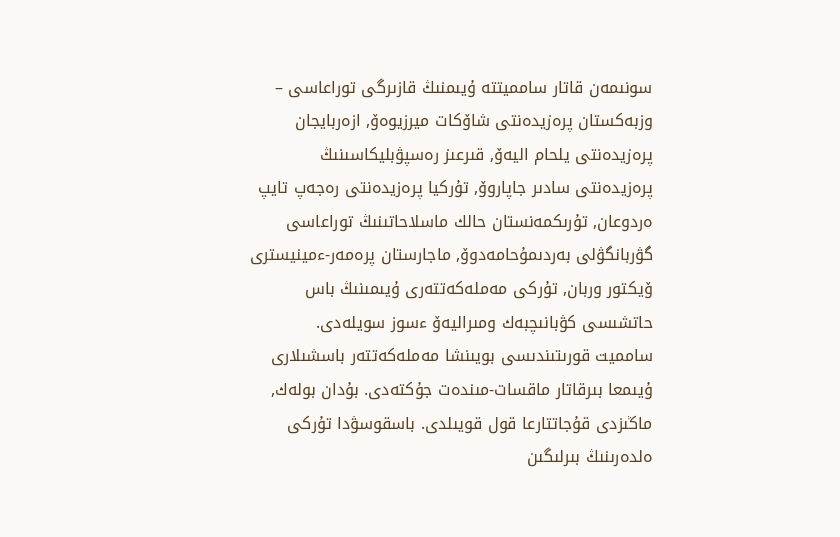سونىمەن قاتار سامميتتە ۇيىمنىڭ قازىرگى توراعاسى – وزبەكستان پرەزيدەنتى شاۆكات ميرزيوەۆ, ازەربايجان پرەزيدەنتى يلحام اليەۆ, قىرعىز رەسپۋبليكاسىنىڭ پرەزيدەنتى سادىر جاپاروۆ, تۇركيا پرەزيدەنتى رەجەپ تايپ ەردوعان, تۇرىكمەنستان حالك ماسلاحاتىنىڭ توراعاسى گۋربانگۋلى بەردىمۇحامەدوۆ, ماجارستان پرەمەر-ءمينيسترى ۆيكتور وربان, تۇركى مەملەكەتتەرى ۇيىمىنىڭ باس حاتشىسى كۋبانىچبەك ومىراليەۆ ءسوز سويلەدى.
سامميت قورىتىندىسى بويىنشا مەملەكەتتەر باسشىلارى ۇيىمعا بىرقاتار ماقسات-مىندەت جۇكتەدى. بۇدان بولەك, ماڭىزدى قۇجاتتارعا قول قويىلدى. باسقوسۋدا تۇركى ەلدەرىنىڭ بىرلىگىن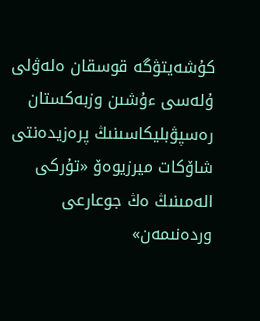كۇشەيتۋگە قوسقان ەلەۋلى ۇلەسى ءۇشىن وزبەكستان رەسپۋبليكاسىنىڭ پرەزيدەنتى شاۆكات ميرزيوەۆ «تۇركى الەمىنىڭ ەڭ جوعارعى وردەنىمەن»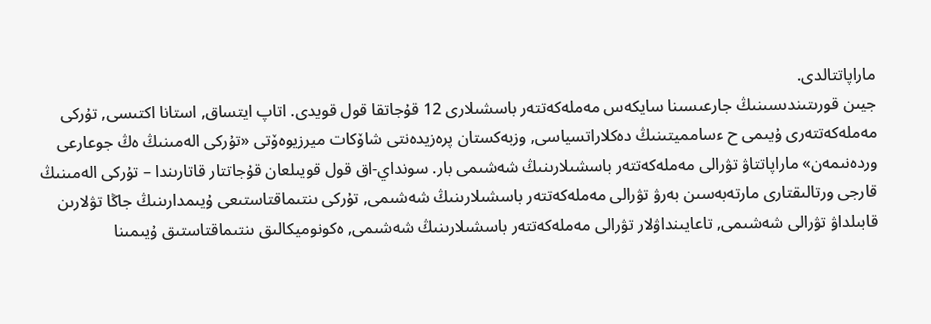ماراپاتتالدى.
جيىن قورىتىندىسىنىڭ جارعىسىنا سايكەس مەملەكەتتەر باسشىلارى 12 قۇجاتقا قول قويدى. اتاپ ايتساق, استانا اكتىسى, تۇركى مەملەكەتتەرى ۇيىمى ح ءسامميتىنىڭ دەكلاراتسياسى, وزبەكستان پرەزيدەنتى شاۆكات ميرزيوەۆتى «تۇركى الەمىنىڭ ەڭ جوعارعى وردەنىمەن» ماراپاتتاۋ تۋرالى مەملەكەتتەر باسشىلارىنىڭ شەشىمى بار. سونداي-اق قول قويىلعان قۇجاتتار قاتارىندا – تۇركى الەمىنىڭ قارجى ورتالىقتارى مارتەبەسىن بەرۋ تۋرالى مەملەكەتتەر باسشىلارىنىڭ شەشىمى, تۇركى ىنتىماقتاستىعى ۇيىمدارىنىڭ جاڭا تۋلارىن قابىلداۋ تۋرالى شەشىمى, تاعايىنداۋلار تۋرالى مەملەكەتتەر باسشىلارىنىڭ شەشىمى, ەكونوميكالىق ىنتىماقتاستىق ۇيىمىنا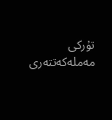تۇركى مەملەكەتتەرى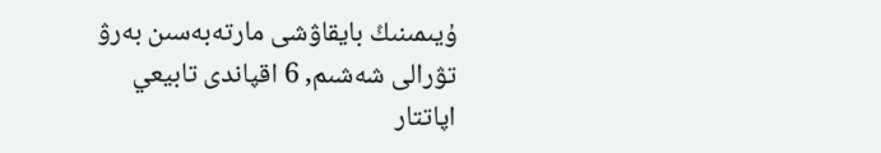ۇيىمىنىڭ بايقاۋشى مارتەبەسىن بەرۋ تۋرالى شەشىم, 6 اقپاندى تابيعي اپاتتار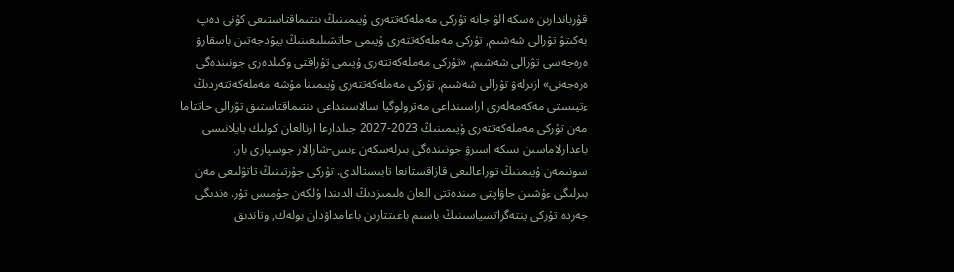قۇرباندارىن ەسكە الۋ جانە تۇركى مەملەكەتتەرى ۇيىمىنىڭ ىنتىماقتاستىعى كۇنى دەپ بەكىتۋ تۋرالى شەشىم, تۇركى مەملەكەتتەرى ۇيىمى حاتشىلىعىنىڭ بيۋدجەتىن باسقارۋ ەرەجەسى تۋرالى شەشىم, «تۇركى مەملەكەتتەرى ۇيىمى تۇراقتى وكىلدەرى جونىندەگى ەرەجەنى» ازىرلەۋ تۋرالى شەشىم, تۇركى مەملەكەتتەرى ۇيىمىنا مۇشە مەملەكەتتەردىڭ ءتيىستى مەكەمەلەرى اراسىنداعى مەترولوگيا سالاسىنداعى ىنتىماقتاستىق تۋرالى حاتتاما مەن تۇركى مەملەكەتتەرى ۇيىمىنىڭ 2023-2027 جىلدارعا ارنالعان كولىك بايلانىسى باعدارلاماسىن ىسكە اسىرۋ جونىندەگى بىرلەسكەن ءىس-شارالار جوسپارى بار.
سونىمەن ۇيىمنىڭ توراعالىعى قازاقستانعا تابىستالدى. تۇركى جۇرتىنىڭ تاتۋلىعى مەن بىرلىگى ءۇشىن جاۋاپتى مىندەتتى العان ەلىمىزدىڭ الدىندا ۇلكەن جۇمىس تۇر. ەندىگى جەردە تۇركى ينتەگراتسياسىنىڭ باسىم باعىتتارىن باعامداۋدان بولەك, وتاندىق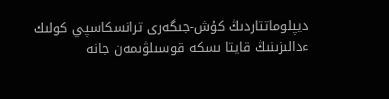ديپلوماتتاردىڭ كۇش-جىگەرى ترانسكاسپي كولىك ءدالىزىنىڭ قايتا ىسكە قوسىلۋىمەن جانە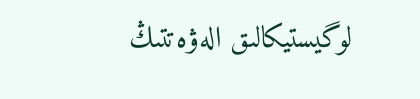لوگيستيكالىق الەۋەتتىڭ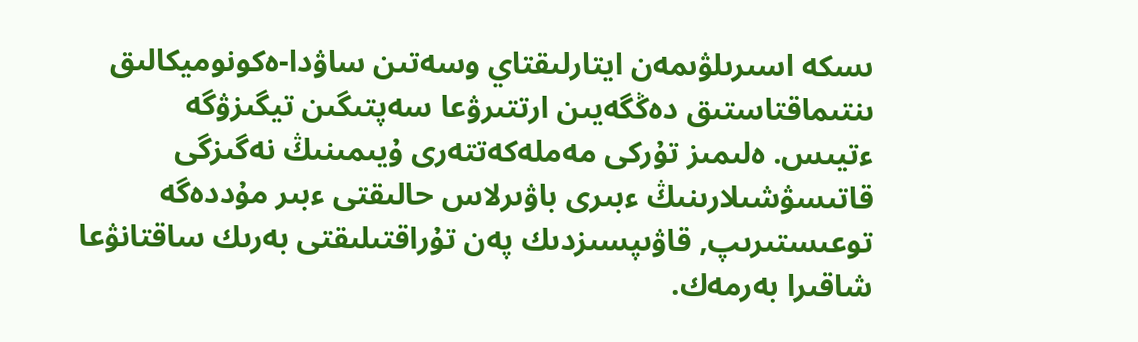ىسكە اسىرىلۋىمەن ايتارلىقتاي وسەتىن ساۋدا-ەكونوميكالىق ىنتىماقتاستىق دەڭگەيىن ارتتىرۋعا سەپتىگىن تيگىزۋگە ءتيىس. ەلىمىز تۇركى مەملەكەتتەرى ۇيىمىنىڭ نەگىزگى قاتىسۋشىلارىنىڭ ءبىرى باۋىرلاس حالىقتى ءبىر مۇددەگە توعىستىرىپ, قاۋىپسىزدىك پەن تۇراقتىلىقتى بەرىك ساقتانۋعا شاقىرا بەرمەك.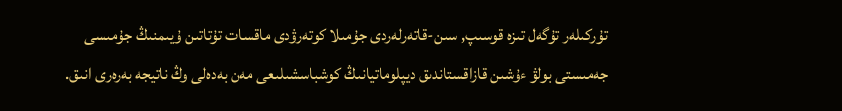تۇركىلەر تۇگەل تىزە قوسىپ, سىن-قاتەرلەردى جۇمىلا كوتەرۋدى ماقسات تۇتاتىن ۇيىمنىڭ جۇمىسى جەمىستى بولۋ ءۇشىن قازاقستاندىق ديپلوماتيانىڭ كوشباسشىلىعى مەن بەدەلى وڭ ناتيجە بەرەرى انىق.